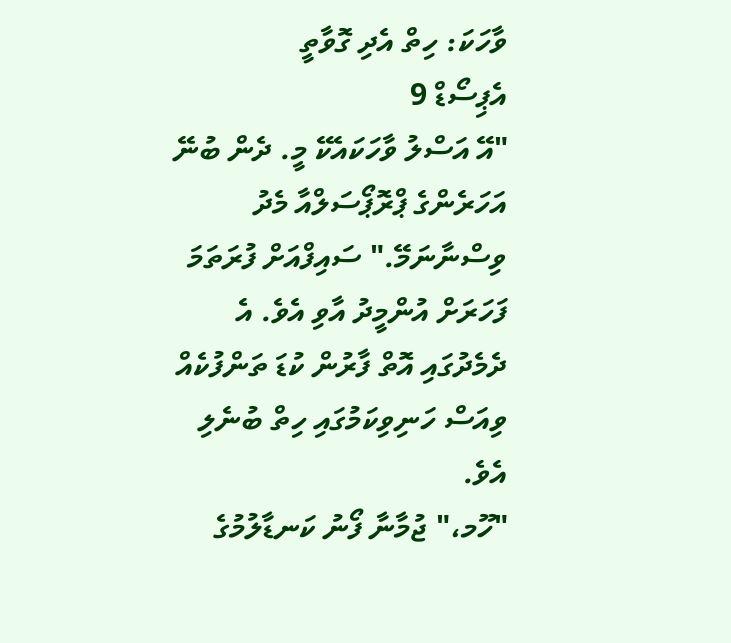ވާހަކަ: ހިތް އެދި ގޮވާތީ
އެޕިސޯޑް 9
"އޭ އަސްލު ވާހަކައެކޭ މީ. ދެން ބުނޭ އަހަރެންގެ ޕްރޮޕޯސަލްއާ މެދު ވިސްނާނަމޭ." ސައިފްއަށް ފުރަތަމަ ފަހަރަށް އުންމީދު އާވި އެވެ. އެ ދެމެދުގައި އޮތް ފާރުން ކުޑަ ތަންފުކެއް ވިއަސް ހަނިވިކަމުގައި ހިތް ބުނެލި އެވެ.
"ހޫމ،" ޖުމާނާ ފޯނު ކަނޑާލުމުގެ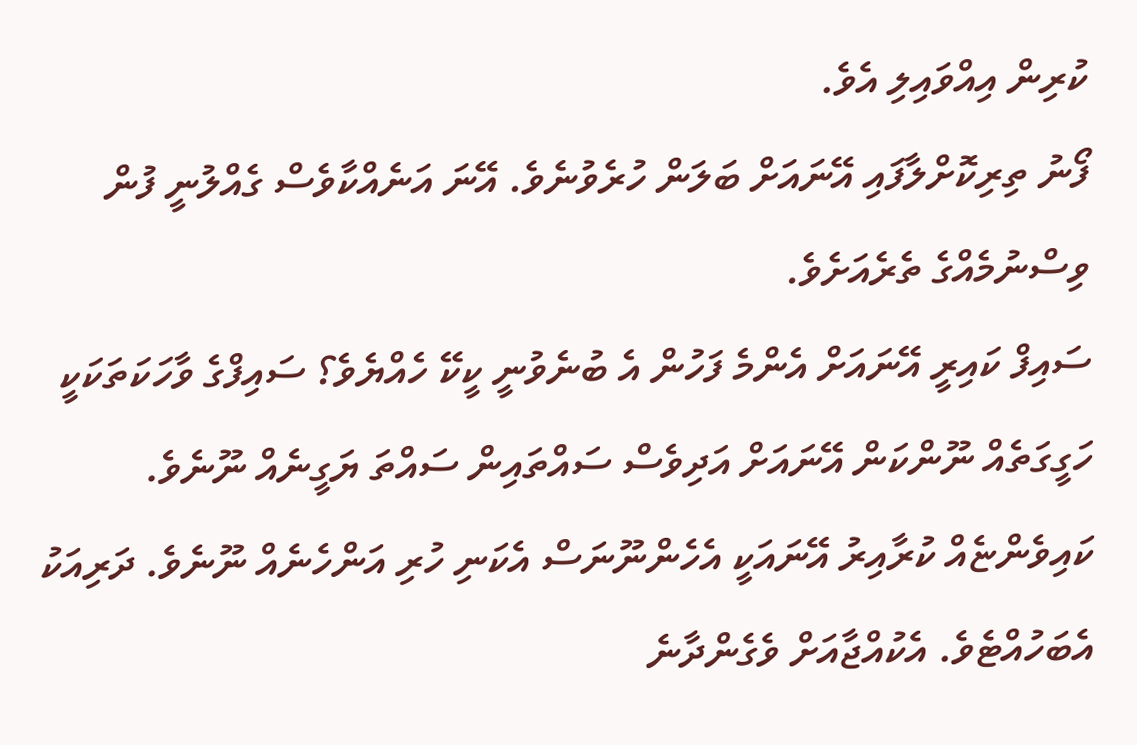ކުރިން އިއްވައިލި އެވެ.
ފޯނު ތިރިކޮށްލާފައި އޭނައަށް ބަލަން ހުރެވުނެވެ. އޭނަ އަނެއްކާވެސް ގެއްލުނީ ފުން ވިސްނުމެއްގެ ތެރެއަށެވެ.
ސައިފް ކައިރީ އޭނައަށް އެންމެ ފަހުން އެ ބުނެވުނީ ކީކޭ ހެއްޔެވެ؟ ސައިފްގެ ވާހަކަތަކަކީ ހަގީގަތެއް ނޫންކަން އޭނައަށް އަދިވެސް ސައްތައިން ސައްތަ ޔަގީނެއް ނޫނެވެ. ކައިވެންޏެއް ކުރާއިރު އޭނައަކީ އެހެންނޫނަސް އެކަނި ހުރި އަންހެނެއް ނޫނެވެ. ދަރިއަކު އެބަހުއްޓެވެ. އެކުއްޖާއަށް ވެގެންދާނެ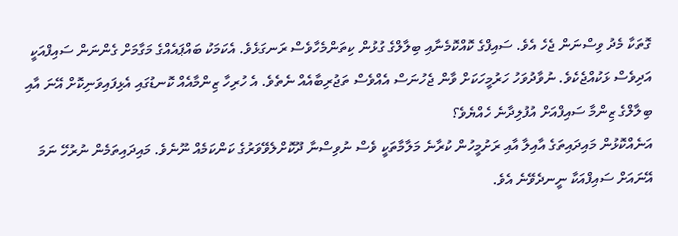ގޮތަކާ މެދު ވިސްނަން ޖެހެ އެވެ. ސައިފްގެ ކޮއްކޮމެނާއި ބިލާލްގެ ގުޅުން ކިތަންމެހާވެސް ރަނގަޅެވެ. އެކަމަކު ބައްޕައެއްގެ މަގާމަށް ގެންނަން ސައިފްއަކީ އަދިވެސް ޅަކުއްޖެކެވެ. ނުވާދުވަހު ހަރުމީހަކަށް ވާން ޖެހުނަސް އެއްވެސް ތަޖުރިބާއެއް ނެތެވެ. އެ ހުރިހާ ޒިންމާއެއް ކޮނޑުގައި އެޅިފައިވަނިކޮށް އޭނަ އާއި ބިލާލްގެ ޒިންމާ ސައިފްއަށް އުފުލިދާނެ ހެއްޔެވެ؟
އަނެއްކޮޅުން މައިދައިތަގެ އާއިލާ އާއި ރަށުމީހުން ކުރާނެ މަލާމާތަކީ ވެސް ނުވިސްނާ ދޫކޮށްލެވޭވަރުގެ ކަންކަމެއް ނޫނެވެ. މައިދައިތަމެން ނުރުހޭ ނަމަ އޭނައަށް ސައިފްއަކާ ނީނދެވޭނެ އެވެ.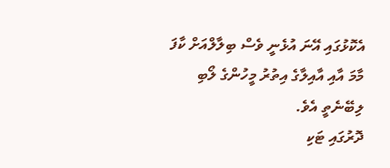އެކޮޅުގައި އޭނަ އުޅެނީ ވެސް ބިލާލްއަށް ކާފަ މާމަ އާއި އާއިލާގެ އިތުރު މީހުންގެ ލޯބި ލިބޭނެތީ އެވެ.
ދޮރުގައި ޓަކި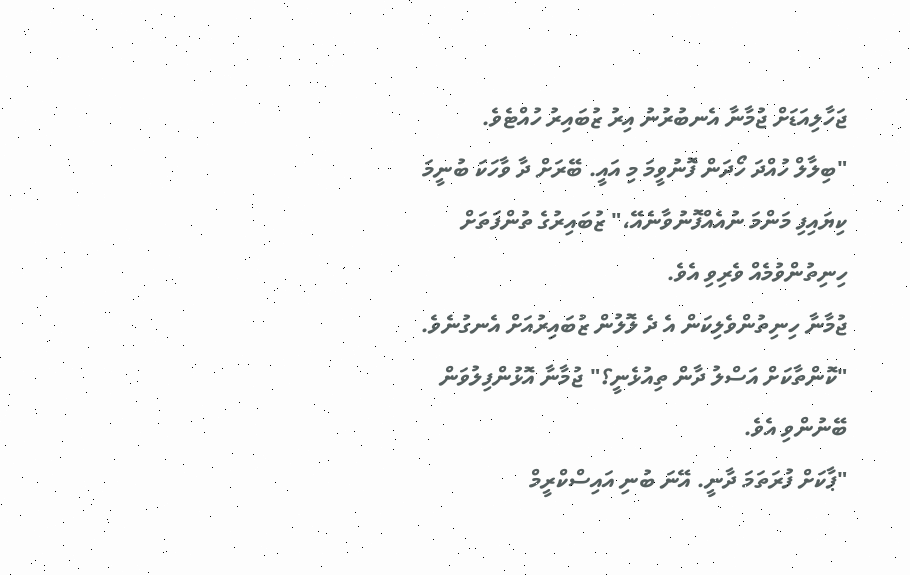ޖަހާލިއަޑަށް ޖުމާނާ އެނބުރުނު އިރު ޒުބައިރު ހުއްޓެވެ.
"ބިލާލް ހުއްދަ ހޯދަން ފޮނުވީމަ މި އައީ. ބޭރަށް ދާ ވާހަކަ ބުނީމަ ކިޔައިފި މަންމަ ނުއެއްފޮނުވާނެއޭ،" ޒުބައިރުގެ ތުންފަތަށް ހިނިތުންވުމެއް ވެރިވި އެވެ.
ޖުމާނާ ހިނިތުންވެލިކަން އެ ދެ ލޮލުން ޒުބައިރުއަށް އެނގުނެވެ.
"ކޮންތާކަށް އަސްލު ދާން ތިއުޅެނީ؟" ޖުމާނާ އޮޅުންފިލުވަން ބޭނުންވި އެވެ.
"ޕާކަށް ފުރަތަމަ ދާނީ. އޭނަ ބުނި އައިސްކްރީމް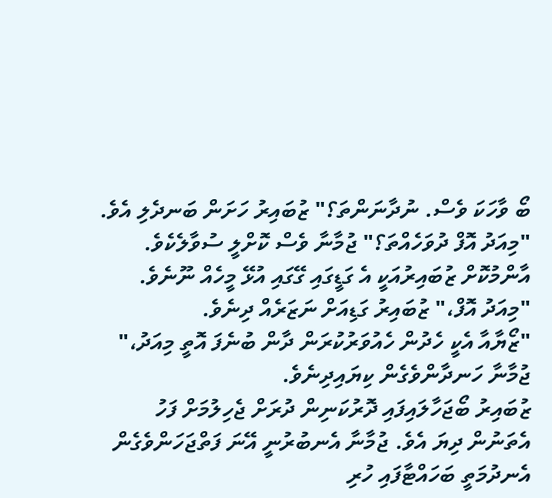ބޯ ވާހަކަ ވެސް. ނުދާނަންތަ؟" ޒުބައިރު ހަށަން ބަނދެލި އެވެ.
"މިއަދު އޮފް ދުވަހެއްތަ؟" ޖުމާނާ ވެސް ކޮށްލީ ސުވާލެކެވެ.
އާންމުކޮށް ޒުބައިރުއަކީ އެ ގަޑީގައި ގޭގައި އުޅޭ މީހެއް ނޫނެވެ.
"މިއަދު އޮފް،" ޒުބައިރު ގަޑިއަށް ނަޒަރެއް ދިނެވެ.
"ޒޯޔާއާ އެކީ ހެދުން ހެއުވަރުކުރަން ދާން ބުނެފަ އޮތީ މިއަދު،" ޖުމާނާ ހަނދާންވެގެން ކިޔައިދިނެވެ.
ޒުބައިރު ބޯޖަހާލައިފައި ދޮރުކަނިން ދުރަށް ޖެހިލުމަށް ފަހު އެތަނުން ދިޔަ އެވެ. ޖުމާނާ އެނބުރުނީ އޭނަ ފަތްޖަހަންވެގެން އެނދުމަތީ ބަހައްޓާފައި ހުރި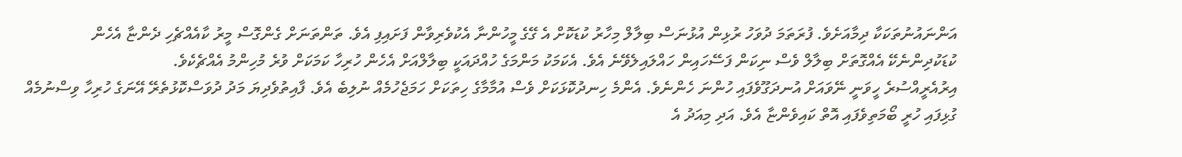އަންނައުނުތަކަކާ ދިމާއަށެވެ. ފުރަތަމަ ދުވަހު ރުޅިން އުޅުނަސް ބިލާލް މިހާރު ކުޑަކޮށް އެ ގޭގެ މީހުންނާ އެކުވެރިވާން ފަށައިފި އެވެ. ތަންތަނަށް ގެންގޮސް މީރު ކާއެއްޗެހި ދެންޏާ އެހެން ކުޑަކުދިންނެކޭ އެއްގޮތަށް ބިލާލް ވެސް ނިކަން ފަސޭހައިން ހައްލައިލެވޭނެ އެވެ. އެކަމަކު މަންމަގެ ހުއްދައަކީ ބިލާލްއަށް އެހެން ހުރިހާ ކަމަކަށް ވުރެ މުހިންމު އެއްޗެކެވެ.
އިރުއެރީއްސުރެ ހީވަނީ ނޭވައަށް އުނދަގޫވެފައި ހުންނަ ހެންނެވެ. އެންމެ ހިނދުކޮޅަކަށް ވެސް އުމާމާގެ ހިތަކަށް ހަމަޖެހުމެއް ނުލިބެ އެވެ. ފާއިތުވެދިޔަ މަދު ދުވަސްކޮޅުތެރޭ އޭނަގެ ހުރިހާ ވިސްނުމެއް ގުޅިފައި ހުރީ ބޯމަތިވެފައި އޮތް ކައިވެންޏާ އެވެ. އަދި މިއަދު އެ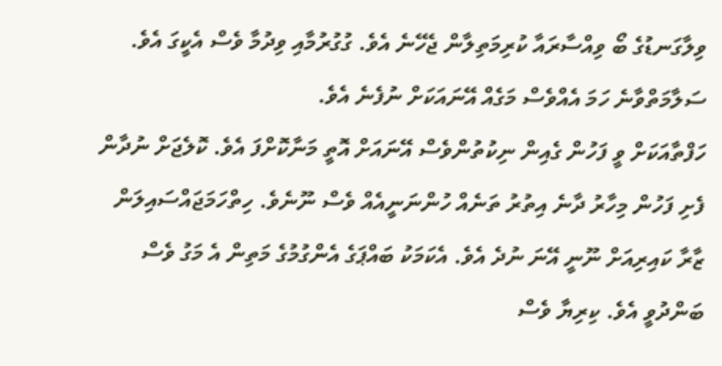ވިލާގަނޑުގެ ބޯ ވިއްސާރައާ ކުރިމަތިލާން ޖެހޭނެ އެވެ. ގުގުރުމާއި ވިދުމާ ވެސް އެކީގަ އެވެ. ސަލާމަތްވާނެ ހަމަ އެއްވެސް މަގެއް އޭނައަކަށް ނުފެނެ އެވެ.
ހަފްތާއަކަށް ވީ ފަހުން ގެއިން ނިކުތުންވެސް އޭނައަށް އޮތީ މަނާކޮށްފަ އެވެ. ކޮލެޖަށް ނުދާން ފެށި ފަހުން މިހާރު ދާނެ އިތުރު ތަނެއް ހުންނަނީއެއް ވެސް ނޫނެވެ. ހިތްހަމަޖައްސައިލަން ޒާރާ ކައިރިއަށް ނޫނީ އޭނަ ނުދެ އެވެ. އެކަމަކު ބައްޕަގެ އެންގުމުގެ މަތިން އެ މަގު ވެސް ބަންދުވީ އެވެ. ކިރިޔާ ވެސް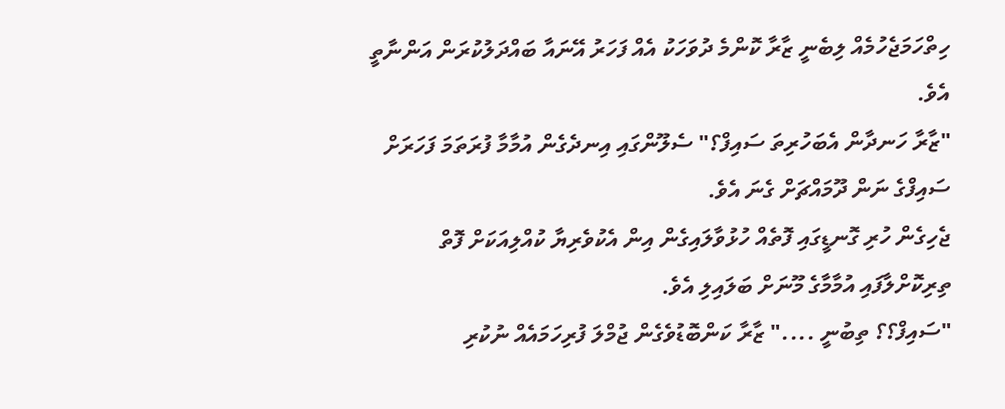ހިތްހަމަޖެހުމެއް ލިބެނީ ޒާރާ ކޮންމެ ދުވަހަކު އެއް ފަހަރު އޭނައާ ބައްދަލުކުރަން އަންނާތީ އެވެ.
"ޒާރާ ހަނދާން އެބަހުރިތަ ސައިފް؟" ސެލޫންގައި އިނދެގެން އުމާމާ ފުރަތަމަ ފަހަރަށް ސައިފްގެ ނަން ދޫމައްޗަށް ގެނަ އެވެ.
ޖެހިގެން ހުރި ގޮނޑީގައި ފޮތެއް ހުޅުވާލައިގެން އިން އެކުވެރިޔާ ކުއްލިއަކަށް ފޮތް ތިރިކޮށްލާފައި އުމާމާގެ މޫނަށް ބަލައިލި އެވެ.
"ސައިފް؟؟ ތިބުނީ ...." ޒާރާ ކަންބޮޑުވެގެން ޖުމްލަ ފުރިހަމައެއް ނުކުރި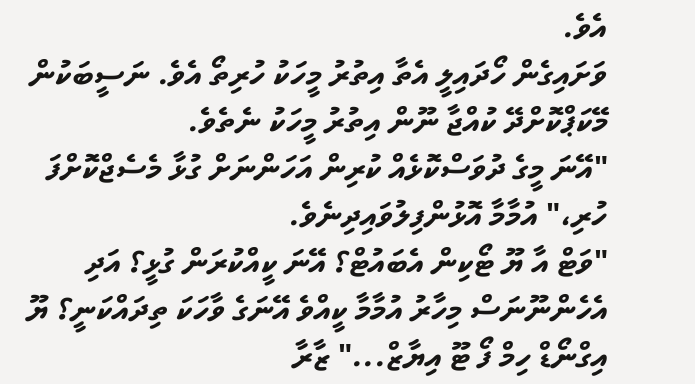އެވެ.
ވަށައިގެން ހޯދައިލީ އެތާ އިތުރު މީހަކު ހުރިތޯ އެވެ. ނަސީބަކުން މޭކަޕްކޮށްދޭ ކުއްޖާ ނޫން އިތުރު މީހަކު ނެތެވެ.
"އޭނަ މީގެ ދުވަސްކޮޅެއް ކުރިން އަހަންނަށް ގުޅާ މެސެޖްކޮށްފަ ހުރި،" އުމާމާ އޮޅުންފިލުވައިދިނެވެ.
"ވަޓް އާ ޔޫ ޓޯކިން އެބައުޓް؟ އޭނަ ކީއްކުރަން ގުޅީ؟ އަދި އެހެންނޫނަސް މިހާރު އުމާމާ ކީއްވެ އޭނަގެ ވާހަކަ ތިދައްކަނީ؟ ޔޫ އިގްނޯޑް ހިމް ފޯ ޓޫ އިޔާޒް..." ޒާރާ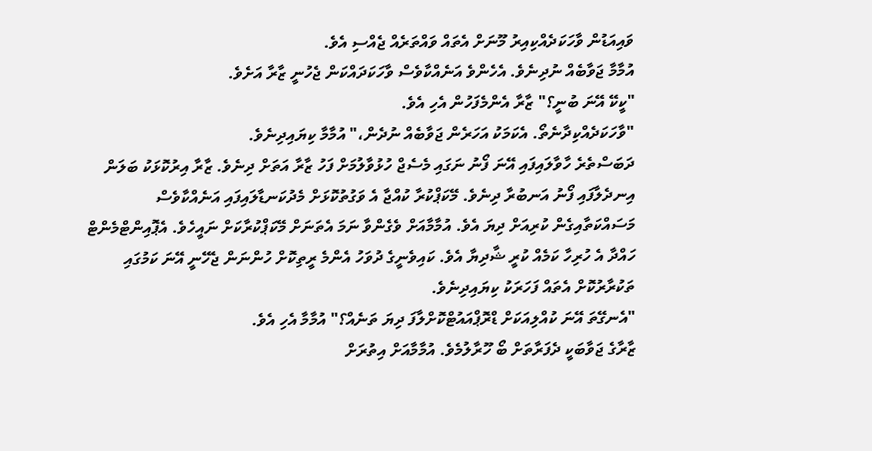ވައިއަޑުން ވާހަކަދެއްކިއިރު މޫނަށް އެތައް ވައްތަރެއް ޖެއްސި އެވެ.
އުމާމާ ޖަވާބެއް ނުދިނެވެ. އެހެންވެ އަނެއްކާވެސް ވާހަކަދައްކަން ޖެހުނީ ޒާރާ އަށެވެ.
"ކީކޭ އޭނަ ބުނީ؟" ޒާރާ އެންމެފަހުން އެހި އެވެ.
"ވާހަކަދެއްކިދާނެތޯ. އެކަމަކު އަހަރެން ޖަވާބެއް ނުދެން،" އުމާމާ ކިޔައިދިނެވެ.
ދަބަސްތެރެ ހާވާލައިފައި އޭނަ ފޯނު ނަގައި މެސެޖް ހުޅުވާލުމަށް ފަހު ޒާރާ އަތަށް ދިނެވެ. ޒާރާ އިރުކޮޅަކު ބަލަން އިނދެލާފައި ފޯނު އަނބުރާ ދިނެވެ. މޭކަޕްކުރާ ކުއްޖާ އެ ވަގުތުކޮޅަށް މެދުކަނޑާލައިފައި އަނެއްކާވެސް މަސައްކަތާއިގެން ކުރިއަށް ދިޔަ އެވެ. އުމާމާއަށް ވެގެންވާ ނަމަ އެތަނަށް މޭކަޕްކުރާކަށް ނައީހެވެ. އެޕޮއިންޓްމެންޓް ހައްދާ އެ ހުރިހާ ކަމެއް ކުރީ ޝާދިޔާ އެވެ. ކައިވެނީގެ ދުވަހު އެންމެ ރީތިކޮށް ހުންނަން ޖެހޭނީ އޭނަ ކަމުގައި ތަކުރާރުކޮށް އެތައް ފަހަރަކު ކިޔައިދިނެވެ.
"އެނގޭތަ އޭނަ ކުއްލިއަކަށް ޑްރޮޕްއައުޓްކޮށްލާފަ ދިޔަ ތަނެއް؟" އުމާމާ އެހި އެވެ.
ޒާރާގެ ޖަވާބަކީ ދެފަރާތަށް ބޯ ހޫރާލުމެވެ. އުމާމާއަށް އިތުރަށް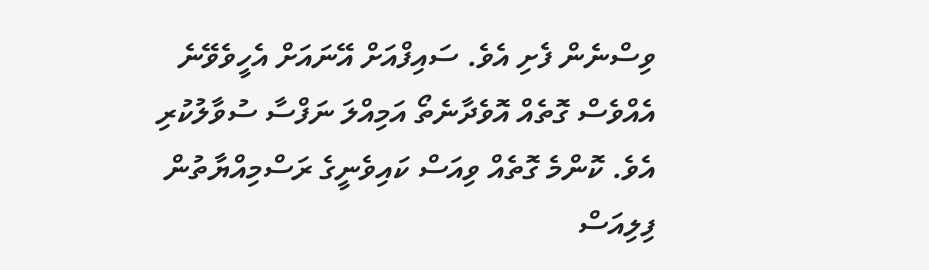ވިސްނެން ފެށި އެވެ. ސައިފްއަށް އޭނައަށް އެހީވެވޭނެ އެއްވެސް ގޮތެއް އޮވެދާނެތޯ އަމިއްލަ ނަފްސާ ސުވާލުކުރި އެވެ. ކޮންމެ ގޮތެއް ވިއަސް ކައިވެނީގެ ރަސްމިއްޔާތުން ފިލިއަސް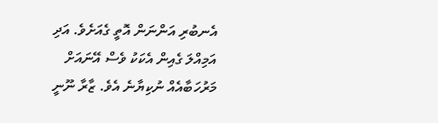އެނބުރި އަންނަން އޮތީ ގެއަށެވެ. އަދި އަމިއްލަ ގެއިން އެކަކު ވެސް އޭނައަށް މަރުހަބާއެއް ނުކިޔާނެ އެވެ. ޒާރާ ނޫނީ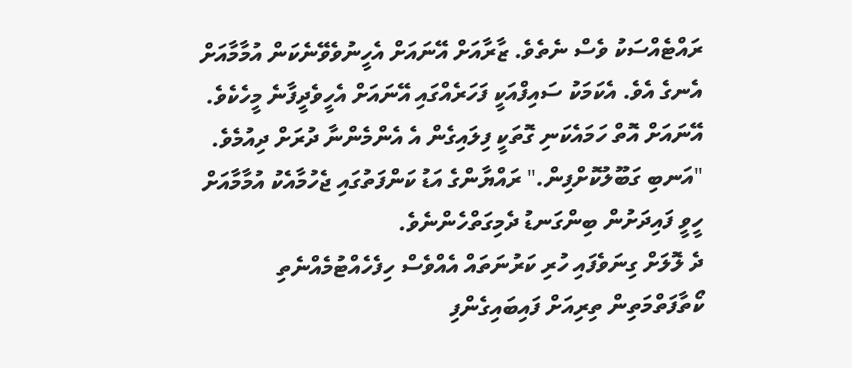ރައްޓެއްސަކު ވެސް ނެތެވެ. ޒާރާއަށް އޭނައަށް އެހީނުވެވޭނެކަން އުމާމާއަށް އެނގެ އެވެ. އެކަމަކު ސައިފްއަކީ ފަހަރެއްގައި އޭނައަށް އެހީވެދީފާނެ މީހެކެވެ. އޭނައަށް އޮތް ހަމައެކަނި ގޮތަކީ ފިލައިގެން އެ އެންމެންނާ ދުރަށް ދިއުމެވެ.
"އަނބި ގަބޫލުކޮށްފިން." ރައްޔާންގެ އަޑު ކަންފަތުގައި ޖެހުމާއެކު އުމާމާއަށް ހީވީ ފައިދަށުން ބިންގަނޑު ދެމިގަތްހެންނެވެ.
ދެ ލޮލަށް ގިނަވެފައި ހުރި ކަރުނަތައް އެއްވެސް ހިފެހެއްޓުމެއްނެތި ކޯތާފަތްމަތިން ތިރިއަށް ފައިބައިގެންފި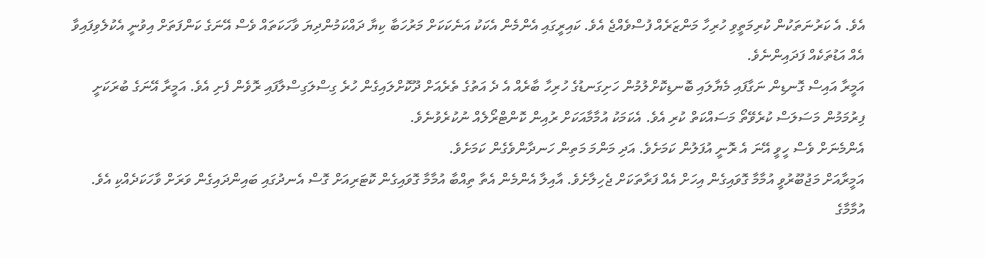އެވެ. އެ ކަރުނަތަކުން ކުރިމަތީވި ހުރިހާ މަންޒަރެއް ފުސްވެއްޖެ އެވެ. ކައިރީގައި އެންމެން އެކަކު އަނެކަކަށް މަރުހަބާ ކިޔާ ދައްކަމުންދިޔަ ވާހަކަތައް ވެސް އޭނަގެ ކަންފަތަށް އިވުނީ އެކުލެވިފައިވާ އެއް އަޑުތަކެއް ފަދައިންނެވެ.
އަމީރާ އައިސް ގޮނޑިން ނަގާފައި މެޔާލައި ބޮނޑިކޮށްލުމުން ހަށިގަނޑުގެ ހުރިހާ ބާރެއް އެ ދެ އަތުގެ ތެރެއަށް ދޫކޮށްލައިގެން ހުރެ ގިސްލަގިސްލާފައި ރޮވެން ފެށި އެވެ. އަމީރާ އޭނަގެ ބުރަކަށީ ފިރުމަމުން މަސަލަސް ކުރެވޭތޯ މަސައްކަތް ކުރި އެވެ. އެކަމަކު އުމާމާއަކަށް ރުއިން ކޮންޓްރޯލެއް ނުކުރެވުނެވެ.
އެންމެނަށް ވެސް ހީވީ އޭނަ އެ ރޮނީ އުފަލުން ކަމަށެވެ. އަދި މަންމަ މަތިން ހަނދާންވެގެން ކަމަށެވެ.
އަމީރާއަށް މަޖުބޫރުވީ އުމާމާ ގޮވައިގެން އިހަށް އެއް ފަރާތަކަށް ޖެހިލާށެވެ. އާއިލާ އެންމެން އެތާ ތިއްބާ އުމާމާ ގޮވައިގެން ކޮޓަރިއަށް ގޮސް އެނދުގައި ބައިންދައިގެން ވަރަށް ވާހަކަދެއްކި އެވެ. އުމާމާގެ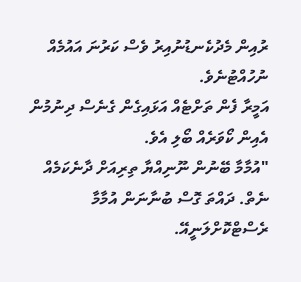ރުއިން މެދުކެނޑުނުއިރު ވެސް ކަރުނަ އައުމެއް ނުހުއްޓުނެވެ.
އަމީރާ ފެން ތަށްޓެއް އަޅައިގެން ގެނެސް ދިނުމުން އެއިން ކޯވަރެއް ބޯލި އެވެ.
"އުމާމާ ބޭނުން ނޫނިއްޔާ ތިރިއަށް ދާނެކަމެއް ނެތް. ދައްތަ ގޮސް ބުނާނަން އުމާމާ ރެސްޓްކޮށްލަނީއޭ.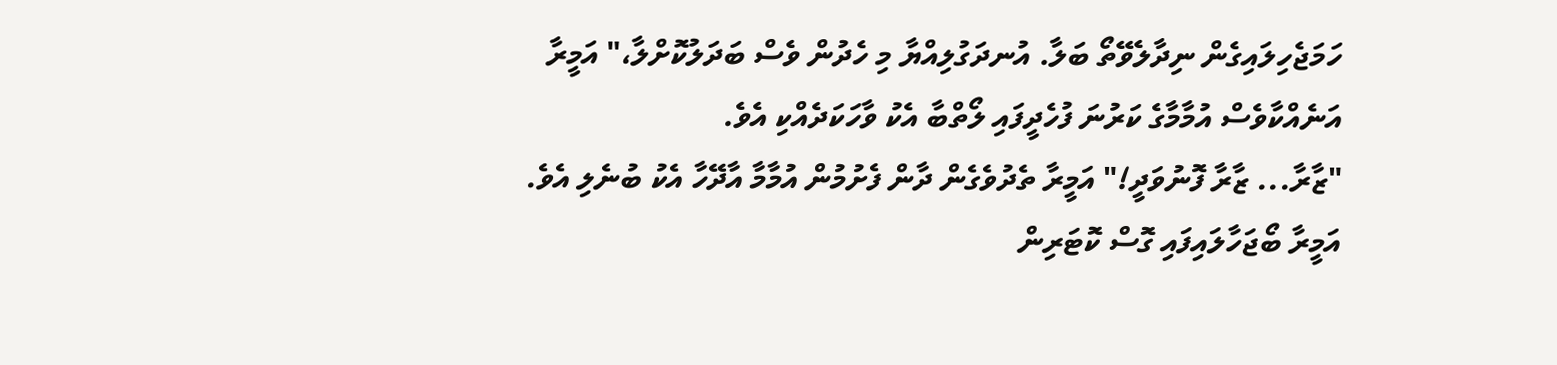ހަމަޖެހިލައިގެން ނިދާލެވޭތޯ ބަލާ. އުނދަގުލިއްޔާ މި ހެދުން ވެސް ބަދަލުކޮށްލާ،" އަމީރާ އަނެއްކާވެސް އުމާމާގެ ކަރުނަ ފުހެދީފައި ލޯތްބާ އެކު ވާހަކަދެއްކި އެވެ.
"ޒާރާ... ޒާރާ ފޮނުވަދީ!" އަމީރާ ތެދުވެގެން ދާން ފެށުމުން އުމާމާ އާދޭހާ އެކު ބުނެލި އެވެ.
އަމީރާ ބޯޖަހާލައިފައި ގޮސް ކޮޓަރިން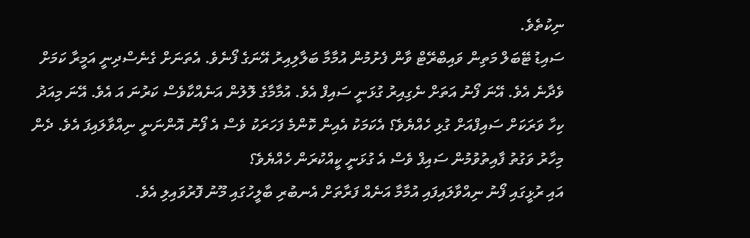ނިކުތެވެ.
ސައިޑު ޓޭބަލް މަތިން ވައިބްރޭޓް ވާން ފެށުމުން އުމާމާ ބަލާލިއިރު އޭނަގެ ފޯނެވެ. އެތަނަށް ގެނެސްދިނީ އަމީރާ ކަމަށް ވެދާނެ އެވެ. އޭނަ ފޯނު އަތަށް ނެގިއިރު ގުޅަނީ ސައިފް އެވެ. އުމާމާގެ ލޮލުން އަނެއްކާވެސް ކަރުނަ އަ އެވެ. އޭނަ މިއަދު ކިހާ ވަރަކަށް ސައިފްއަށް ގުޅި ހެއްޔެވެ؟ އެކަމަކު އެއިން ކޮންމެ ފަހަރަކު ވެސް އެ ފޯނު އޮންނަނީ ނިއްވާލައިފަ އެވެ. ދެން މިހާރު ވަގުތު ފާއިތުވުމުން ސައިފް ވެސް އެ ގުޅަނީ ކީއްކުރަން ހެއްޔެވެ؟
އައި ރުޅީގައި ފޯނު ނިއްވާލައިފައި އުމާމާ އަނެއް ފަރާތަށް އެނބުރި ބާލީހުގައި މޫނު ފޮރުވައިލި އެވެ.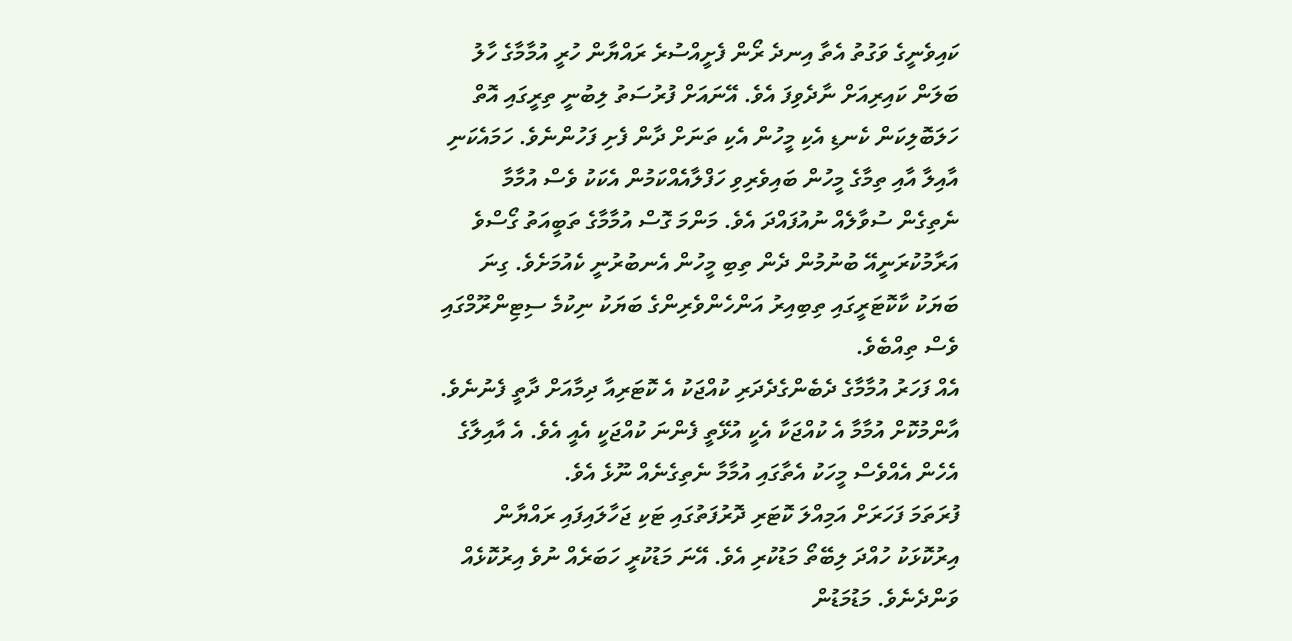ކައިވެނީގެ ވަގުތު އެތާ އިނދެ ރޯން ފެށީއްސުރެ ރައްޔާން ހުރީ އުމާމާގެ ހާލު ބަލަން ކައިރިއަށް ނާދެވިފަ އެވެ. އޭނައަށް ފުރުސަތު ލިބުނީ ތިރީގައި އޮތް ހަލަބޮލިކަން ކެނޑި އެކި މީހުން އެކި ތަނަށް ދާން ފެށި ފަހުންނެވެ. ހަމައެކަނި އާއިލާ އާއި ތިމާގެ މީހުން ބައިވެރިވި ހަފްލާއެއްކަމުން އެކަކު ވެސް އުމާމާ ނެތިގެން ސުވާލެއް ނުއުފައްދަ އެވެ. މަންމަ ގޮސް އުމާމާގެ ތަބީއަތު ގޯސްވެ އަރާމުކުރަނީއޭ ބުނުމުން ދެން ތިބި މީހުން އެނބުރުނީ ކެއުމަށެވެ. ގިނަ ބަޔަކު ކާކޮޓަރީގައި ތިބިއިރު އަންހެންވެރިންގެ ބަޔަކު ނިކުމެ ސިޓިންރޫމްގައި ވެސް ތިއްބެވެ.
އެއް ފަހަރު އުމާމާގެ ދެބެންގެދެދަރި ކުއްޖަކު އެ ކޮޓަރިއާ ދިމާއަށް ދާތީ ފެނުނެވެ. އާންމުކޮށް އުމާމާ އެ ކުއްޖަކާ އެކީ އުޅޭތީ ފެންނަ ކުއްޖަކީ އެއީ އެވެ. އެ އާއިލާގެ އެހެން އެއްވެސް މީހަކު އެތާގައި އުމާމާ ނެތިގެނެއް ނޫޅެ އެވެ.
ފުރަތަމަ ފަހަރަށް އަމިއްލަ ކޮޓަރި ދޮރުފަތުގައި ޓަކި ޖަހާލައިފައި ރައްޔާން އިރުކޮޅަކު ހުއްދަ ލިބޭތޯ މަޑުކުރި އެވެ. އޭނަ މަޑުކުރީ ހަބަރެއް ނުވެ އިރުކޮޅެއް ވަންދެނެވެ. މަޑުމަޑުން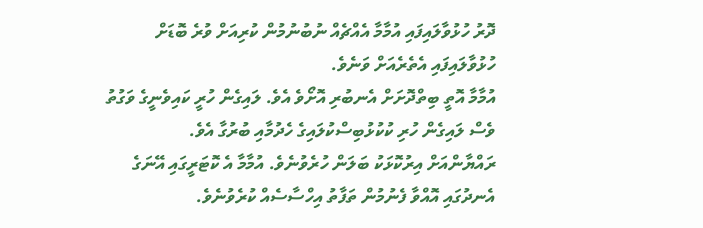ދޮރު ހުޅުވާލައިފައި އުމާމާ އެއްޗެއް ނުބުނުމުން ކުރިއަށް ވުރެ ބޮޑަށް ހުޅުވާލައިފައި އެތެރެއަށް ވަނެވެ.
އުމާމާ އޮތީ ބިތްދޮށަށް އެނބުރި އޮށޯވެ އެވެ. ލައިގެން ހުރީ ކައިވެނީގެ ވަގުތު ވެސް ލައިގެން ހުރި ކުކުޅުބިސްކުލައިގެ ހެދުމާއި ބުރުގާ އެވެ.
ރައްޔާންއަށް އިރުކޮޅަކު ބަލަން ހުރެވުނެވެ. އުމާމާ އެ ކޮޓަރީގައި އޭނަގެ އެނދުގައި އޮއްވާ ފެނުމުން ތަފާތު އިހްސާސެއް ކުރެވުނެވެ.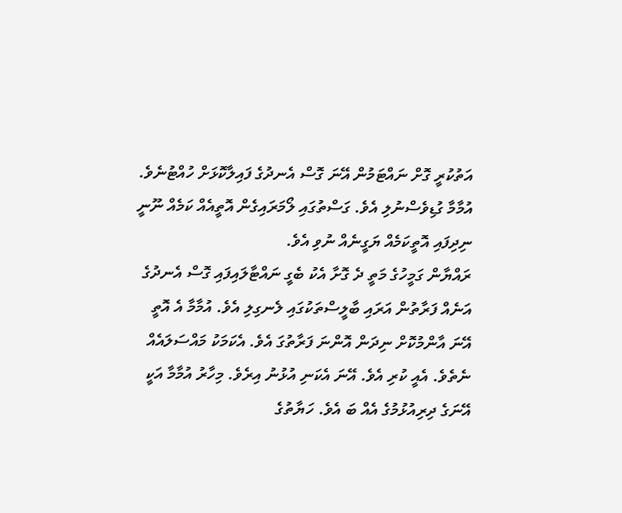އަތުކުރީ ގޮށް ނައްޓަމުން އޭނަ ގޮސް އެނދުގެ ފައިލާކޮޅަށް ހުއްޓުނެވެ. އުމާމާ ގުޑިވެސްނުލި އެވެ. ގަސްތުގައި ލޯމަރައިގެން އޮތީއެއް ކަމެއް ނޫނީ ނިދިފައި އޮތީކަމެއް ޔަގީނެއް ނުވި އެވެ.
ރައްޔާން ގަމީހުގެ މަތީ ދެ ގޮށާ އެކު ބެގީ ނައްޓާލައިފައި ގޮސް އެނދުގެ އަނެއް ފަރާތުން އަރައި ބާލީސްތަކުގައި ލެނގިލި އެވެ. އުމާމާ އެ އޮތީ އޭނަ އާންމުކޮށް ނިދަން އޮންނަ ފަރާތުގަ އެވެ. އެކަމަކު މައްސަލައެއް ނެތެވެ. އެއީ ކުރި އެވެ. އޭނަ އެކަނި އުޅުނު އިރެވެ. މިހާރު އުމާމާ އަކީ އޭނަގެ ދިރިއުޅުމުގެ އެއް ބަ އެވެ. ހަޔާތުގެ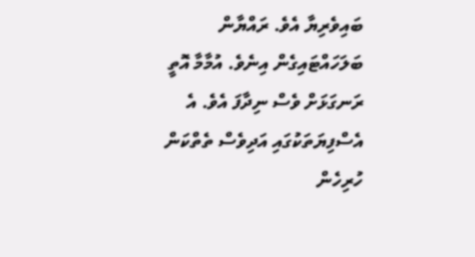ބައިވެރިޔާ އެވެ. ރައްޔާން ބަލަހައްޓައިގެން އިނެވެ. އުމާމާ އޮތީ ރަނގަޅަށް ވެސް ނިދާފަ އެވެ. އެ އެސްފިޔަތަކުގައި އަދިވެސް ތެތްކަން ހުރިހެން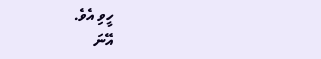ހީވި އެވެ.
އޭނަ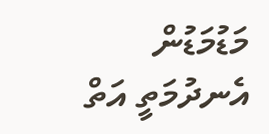މަޑުމަޑުން އެނދުމަތީ އަތް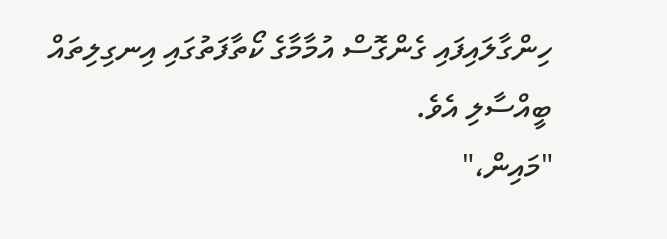ހިންގާލައިފައި ގެންގޮސް އުމާމާގެ ކޯތާފަތުގައި އިނގިލިތައް ބީއްސާލި އެވެ.
"މައިން،"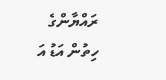ރައްޔާންގެ ހިތުން އަޑު އަ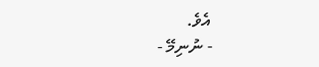އެވެ.
- ނުނިމޭ -